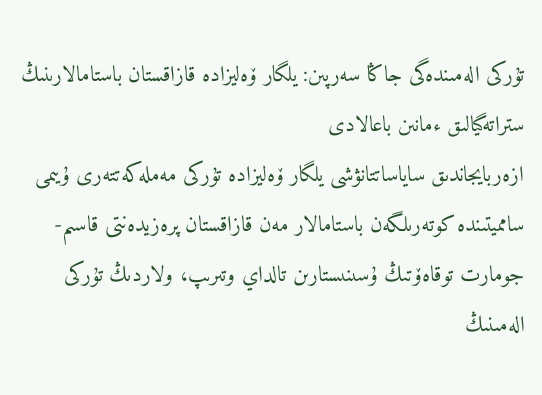تۇركى الەمىندەگى جاڭا سەرپىن: يلگار ۆەليزادە قازاقستان باستامالارىنىڭ ستراتەگيالىق ءمانىن باعالادى
ازەربايجاندىق ساياساتتانۋشى يلگار ۆەليزادە تۇركى مەملەكەتتەرى ۇيىمى سامميتىندە كوتەرىلگەن باستامالار مەن قازاقستان پرەزيدەنتى قاسىم-جومارت توقاەۆتىڭ ۇسىنىستارىن تالداي وتىرىپ، ولاردىڭ تۇركى الەمىنىڭ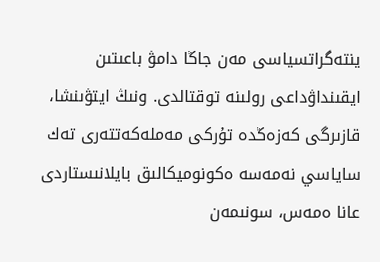ينتەگراتسياسى مەن جاڭا دامۋ باعىتىن ايقىنداۋداعى رولىنە توقتالدى. ونىڭ ايتۋىنشا، قازىرگى كەزەڭدە تۇركى مەملەكەتتەرى تەك ساياسي نەمەسە ەكونوميكالىق بايلانىستاردى عانا ەمەس، سونىمەن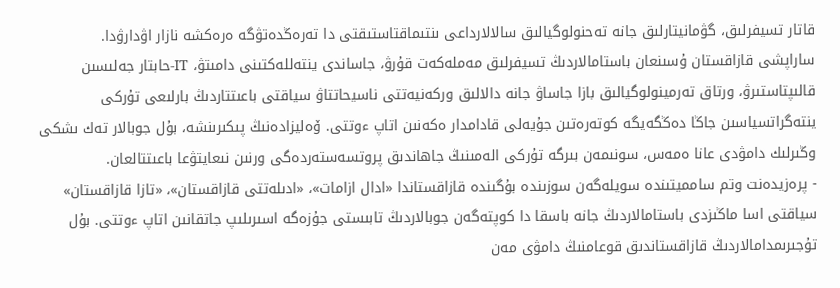قاتار تسيفرلىق، گۋمانيتارلىق جانە تەحنولوگيالىق سالالارداعى ىنتىماقتاستىقتى دا تەرەڭدەتۋگە ەرەكشە نازار اۋدارۋدا.
ساراپشى قازاقستان ۇسىنعان باستامالاردىڭ تسيفرلىق مەملەكەت قۇرۋ، جاساندى ينتەللەكتىنى دامىتۋ، IT-حابتار جەلىسىن قالىپتاستىرۋ، ورتاق تەرمينولوگيالىق بازا جاساۋ جانە دالالىق وركەنيەتتى ناسيحاتتاۋ سياقتى باعىتتاردىڭ بارلىعى تۇركى ينتەگراتسياسىن جاڭا دەڭگەيگە كوتەرەتىن جۇيەلى قادامدار ەكەنىن اتاپ ءوتتى. ۆەليزادەنىڭ پىكىرىنشە، بۇل جوبالار تەك ىشكى وڭىرلىك دامۋدى عانا ەمەس، سونىمەن بىرگە تۇركى الەمىنىڭ جاھاندىق پروتسەستەردەگى ورنىن نىعايتۋعا باعىتتالعان.
- پرەزيدەنت وتم سامميتىندە سويلەگەن سوزىندە بۇگىندە قازاقستاندا «ادال ازامات»، «ادىلەتتى قازاقستان»، «تازا قازاقستان» سياقتى اسا ماڭىزدى باستامالاردىڭ جانە باسقا دا كوپتەگەن جوبالاردىڭ تابىستى جۇزەگە اسىرىلىپ جاتقانىن اتاپ ءوتتى. بۇل تۇجىرىمدامالاردىڭ قازاقستاندىق قوعامنىڭ دامۋى مەن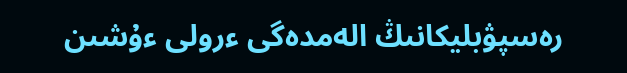رەسپۋبليكانىڭ الەمدەگى ءرولى ءۇشىن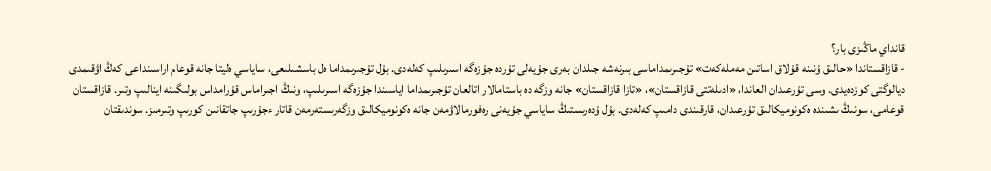قانداي ماڭىزى بار؟
- قازاقستاندا «حالىق ۇنىنە قۇلاق اساتىن مەملەكەت» تۇجىرىمداماسى بىرنەشە جىلدان بەرى جۇيەلى تۇردە جۇزەگە اسىرىلىپ كەلەدى. بۇل تۇجىرىمداما ەل باسشىلىعى، ساياسي ەليتا جانە قوعام اراسىنداعى كەڭ اۋقىمدى ديالوگتى كوزدەيدى. وسى تۇرعىدان العاندا، «ادىلەتتى قازاقستان»، «تازا قازاقستان» جانە وزگە دە باستامالار اتالعان تۇجىرىمداما اياسىندا جۇزەگە اسىرىلىپ، ونىڭ اجىراماس قۇرامداس بولىگىنە اينالىپ وتىر. قازاقستان قوعامى، سونىڭ ىشىندە ەكونوميكالىق تۇرعىدان، قارقىندى دامىپ كەلەدى. بۇل ۇدەرىستىڭ ساياسي جۇيەنى رەفورمالاۋمەن جانە ەكونوميكالىق وزگەرىستەرمەن قاتار ءجۇرىپ جاتقانىن كورىپ وتىرمىز. سوندىقتان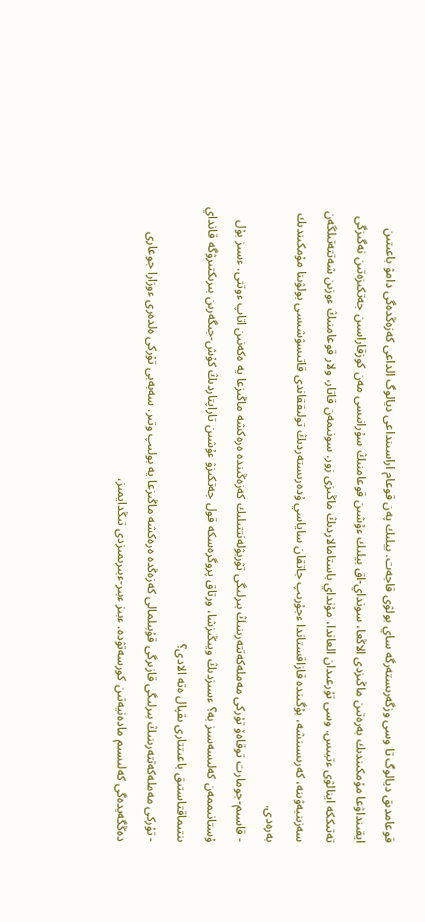قوعامدىق ديالوگ تا وسى وزگەرىستەرگە ساي بولۋى قاجەت. بيلىك پەن قوعام اراسىنداعى ديالوگ الداعى كەزەڭدەگى دامۋ باعىتىن ايقىنداۋعا مۇمكىندىك بەرەتىن ماڭىزدى الاڭعا، سونداي-اق بيلىك ءۇشىن قوعامنىڭ سۇرانىسى مەن كوزقاراسىن جەتكىزەتىن نەگىزگى تەتىككە اينالۋى ءتيىس. وسى تۇرعىدان العاندا، مۇنداي باستامالاردىڭ ماڭىزى زور. سونىمەن قاتار، ولار قوعامنىڭ ءوزىن شەتتەتىلگەن سەزىنبەۋىنە، كەرىسىنشە، بۇگىندە قازاقستاندا ءجۇرىپ جاتقان ساياسي ۇدەرىستەردىڭ تولىققاندى قاتىسۋشىسى بولۋىنا مۇمكىندىك بەرەدى.
- قاسىم-جومارت توقاەۆ تۇركى مەملەكەتتەرىنىڭ بىرلىگى تۋربۋلەنتتىلىك كەزەڭىندە ەرەكشە ماڭىزعا يە ەكەنىن اتاپ ءوتتى. ءسىز بۇل ۇستانىممەن كەلىسەسىز بە؟ ءسىزدىڭ ويىڭىزشا، ورتاق پروگرەسكە قول جەتكىزۋ ءۇشىن تاراپتاردىڭ كۇش-جىگەرىن بىرىكتىرۋگە قانداي ىنتىماقتاستىق باعىتتارى ىقپال ەتە الادى؟
- تۇركى مەملەكەتتەرىنىڭ بىرلىگى قازىرگى قۇبىلمالى كەزەڭدە ەرەكشە ماڭىزعا يە بولىپ وتىر. سەبەبى تۇركى ەلدەرى ءوزارا جوعارى دەڭگەيدەگى كەلىسىم مادەنيەتىن كورسەتۋدە. ءبىز ءبىر-ءبىرىمىزدى تىڭدايمىز،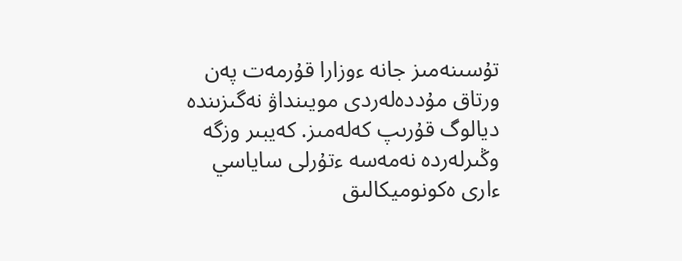تۇسىنەمىز جانە ءوزارا قۇرمەت پەن ورتاق مۇددەلەردى مويىنداۋ نەگىزىندە ديالوگ قۇرىپ كەلەمىز. كەيبىر وزگە وڭىرلەردە نەمەسە ءتۇرلى ساياسي ءارى ەكونوميكالىق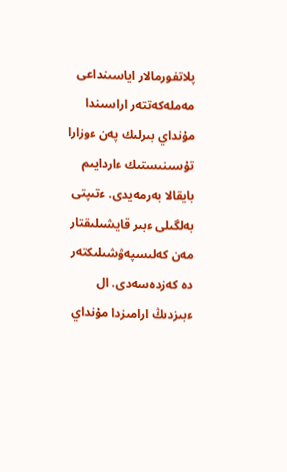پلاتفورمالار اياسىنداعى مەملەكەتتەر اراسىندا مۇنداي بىرلىك پەن ءوزارا تۇسىنىستىك ءاردايىم بايقالا بەرمەيدى. ءتىپتى بەلگىلى ءبىر قايشىلىقتار مەن كەلىسپەۋشىلىكتەر دە كەزدەسەدى. ال ءبىزدىڭ ارامىزدا مۇنداي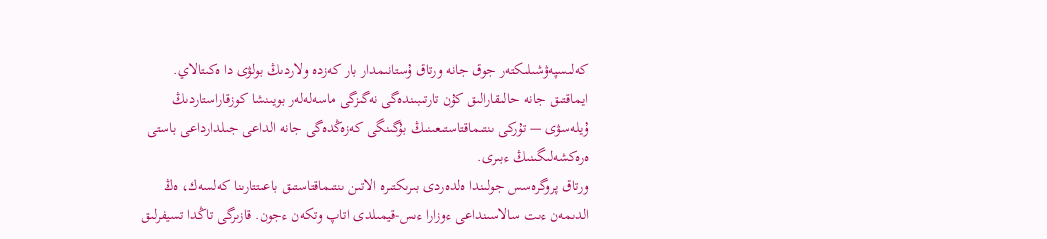كەلىسپەۋشىلىكتەر جوق جانە ورتاق ۇستانىمدار بار كەزدە ولاردىڭ بولۋى دا ەكىتالاي. ايماقتىق جانە حالىقارالىق كۇن تارتىبىندەگى نەگىزگى ماسەلەلەر بويىنشا كوزقاراستاردىڭ ۇيلەسۋى — تۇركى ىنتىماقتاستىعىنىڭ بۇگىنگى كەزەڭدەگى جانە الداعى جىلدارداعى باستى ەرەكشەلىگىنىڭ ءبىرى.
ورتاق پروگرەسس جولىندا ەلدەردى بىرىكتىرە الاتىن ىنتىماقتاستىق باعىتتارىنا كەلسەك، ەڭ الدىمەن ءىت سالاسىنداعى ءوزارا ءىس-قيمىلدى اتاپ وتكەن ءجون. قازىرگى تاڭدا تسيفرلىق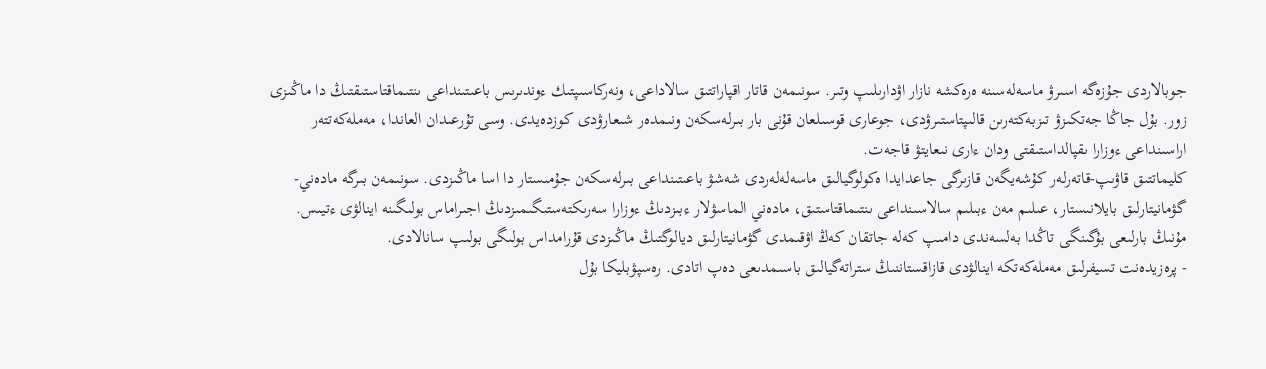جوبالاردى جۇزەگە اسىرۋ ماسەلەسىنە ەرەكشە نازار اۋدارىلىپ وتىر. سونىمەن قاتار اقپاراتتىق سالاداعى، ونەركاسىپتىك ءوندىرىس باعىتىنداعى ىنتىماقتاستىقتىڭ دا ماڭىزى زور. بۇل جاڭا جەتكىزۋ تىزبەكتەرىن قالىپتاستىرۋدى، جوعارى قوسىلعان قۇنى بار بىرلەسكەن ونىمدەر شىعارۋدى كوزدەيدى. وسى تۇرعىدان العاندا، مەملەكەتتەر اراسىنداعى ءوزارا ىقپالداستىقتى ودان ءارى نىعايتۋ قاجەت.
كليماتتىق قاۋىپ-قاتەرلەر كۇشەيگەن قازىرگى جاعدايدا ەكولوگيالىق ماسەلەلەردى شەشۋ باعىتىنداعى بىرلەسكەن جۇمىستار دا اسا ماڭىزدى. سونىمەن بىرگە مادەني-گۋمانيتارلىق بايلانىستار، عىلىم مەن ءبىلىم سالاسىنداعى ىنتىماقتاستىق، مادەني الماسۋلار ءبىزدىڭ ءوزارا سەرىكتەستىگىمىزدىڭ اجىراماس بولىگىنە اينالۋى ءتيىس. مۇنىڭ بارلىعى بۇگىنگى تاڭدا بەلسەندى دامىپ كەلە جاتقان كەڭ اۋقىمدى گۋمانيتارلىق ديالوگتىڭ ماڭىزدى قۇرامداس بولىگى بولىپ سانالادى.
- پرەزيدەنت تسيفرلىق مەملەكەتكە اينالۋدى قازاقستاننىڭ ستراتەگيالىق باسىمدىعى دەپ اتادى. رەسپۋبليكا بۇل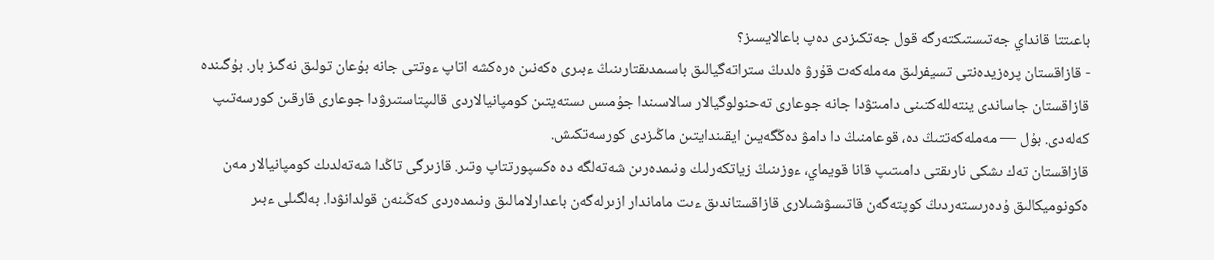باعىتتا قانداي جەتىستىكتەرگە قول جەتكىزدى دەپ باعالايسىز؟
- قازاقستان پرەزيدەنتى تسيفرلىق مەملەكەت قۇرۋ ەلدىڭ ستراتەگيالىق باسىمدىقتارىنىڭ ءبىرى ەكەنىن ەرەكشە اتاپ ءوتتى جانە بۇعان تولىق نەگىز بار. بۇگىندە قازاقستان جاساندى ينتەللەكتىنى دامىتۋدا جانە جوعارى تەحنولوگيالار سالاسىندا جۇمىس ىستەيتىن كومپانيالاردى قالىپتاستىرۋدا جوعارى قارقىن كورسەتىپ كەلەدى. بۇل — مەملەكەتتىڭ دە، قوعامنىڭ دا دامۋ دەڭگەيىن ايقىندايتىن ماڭىزدى كورسەتكىش.
قازاقستان تەك ىشكى نارىقتى دامىتىپ قانا قويماي، ءوزىنىڭ زياتكەرلىك ونىمدەرىن شەتەلگە دە ەكسپورتتاپ وتىر. قازىرگى تاڭدا شەتەلدىك كومپانيالار مەن ەكونوميكالىق ۇدەرىستەردىڭ كوپتەگەن قاتىسۋشىلارى قازاقستاندىق ءىت ماماندار ازىرلەگەن باعدارلامالىق ونىمدەردى كەڭىنەن قولدانۋدا. بەلگىلى ءبىر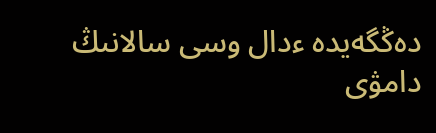دەڭگەيدە ءدال وسى سالانىڭ دامۋى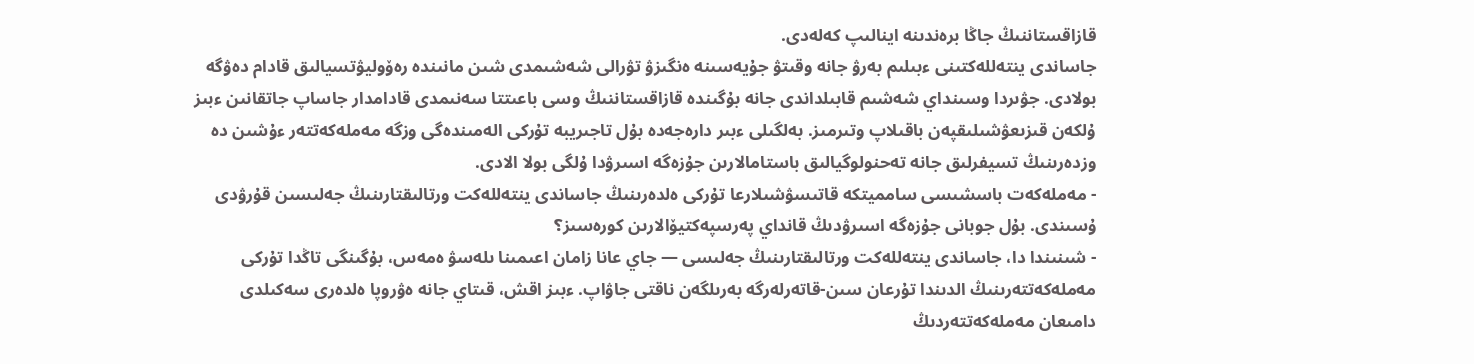قازاقستاننىڭ جاڭا برەندىنە اينالىپ كەلەدى.
جاساندى ينتەللەكتىنى ءبىلىم بەرۋ جانە وقىتۋ جۇيەسىنە ەنگىزۋ تۋرالى شەشىمدى شىن مانىندە رەۆوليۋتسيالىق قادام دەۋگە بولادى. جۋىردا وسىنداي شەشىم قابىلداندى جانە بۇگىندە قازاقستاننىڭ وسى باعىتتا سەنىمدى قادامدار جاساپ جاتقانىن ءبىز ۇلكەن قىزىعۋشىلىقپەن باقىلاپ وتىرمىز. بەلگىلى ءبىر دارەجەدە بۇل تاجىريبە تۇركى الەمىندەگى وزگە مەملەكەتتەر ءۇشىن دە وزدەرىنىڭ تسيفرلىق جانە تەحنولوگيالىق باستامالارىن جۇزەگە اسىرۋدا ۇلگى بولا الادى.
- مەملەكەت باسشىسى سامميتكە قاتىسۋشىلارعا تۇركى ەلدەرىنىڭ جاساندى ينتەللەكت ورتالىقتارىنىڭ جەلىسىن قۇرۋدى ۇسىندى. بۇل جوبانى جۇزەگە اسىرۋدىڭ قانداي پەرسپەكتيۆالارىن كورەسىز؟
- شىنىندا دا، جاساندى ينتەللەكت ورتالىقتارىنىڭ جەلىسى — جاي عانا زامان اعىمىنا ىلەسۋ ەمەس، بۇگىنگى تاڭدا تۇركى مەملەكەتتەرىنىڭ الدىندا تۇرعان سىن-قاتەرلەرگە بەرىلگەن ناقتى جاۋاپ. ءبىز اقش، قىتاي جانە ەۋروپا ەلدەرى سەكىلدى دامىعان مەملەكەتتەردىڭ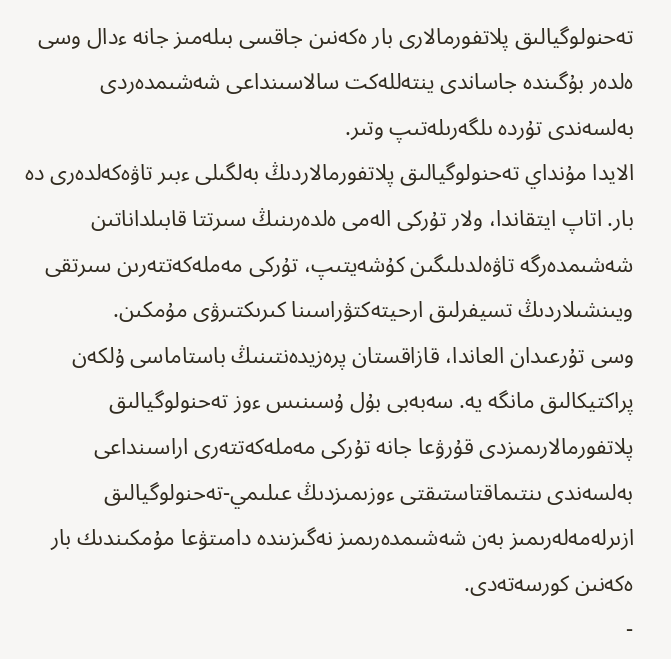تەحنولوگيالىق پلاتفورمالارى بار ەكەنىن جاقسى بىلەمىز جانە ءدال وسى ەلدەر بۇگىندە جاساندى ينتەللەكت سالاسىنداعى شەشىمدەردى بەلسەندى تۇردە ىلگەرىلەتىپ وتىر.
الايدا مۇنداي تەحنولوگيالىق پلاتفورمالاردىڭ بەلگىلى ءبىر تاۋەكەلدەرى دە بار. اتاپ ايتقاندا، ولار تۇركى الەمى ەلدەرىنىڭ سىرتتا قابىلداناتىن شەشىمدەرگە تاۋەلدىلىگىن كۇشەيتىپ، تۇركى مەملەكەتتەرىن سىرتقى ويىنشىلاردىڭ تسيفرلىق ارحيتەكتۋراسىنا كىرىكتىرۋى مۇمكىن.
وسى تۇرعىدان العاندا، قازاقستان پرەزيدەنتىنىڭ باستاماسى ۇلكەن پراكتيكالىق مانگە يە. سەبەبى بۇل ۇسىنىس ءوز تەحنولوگيالىق پلاتفورمالارىمىزدى قۇرۋعا جانە تۇركى مەملەكەتتەرى اراسىنداعى بەلسەندى ىنتىماقتاستىقتى ءوزىمىزدىڭ عىلىمي-تەحنولوگيالىق ازىرلەمەلەرىمىز بەن شەشىمدەرىمىز نەگىزىندە دامىتۋعا مۇمكىندىك بار ەكەنىن كورسەتەدى.
-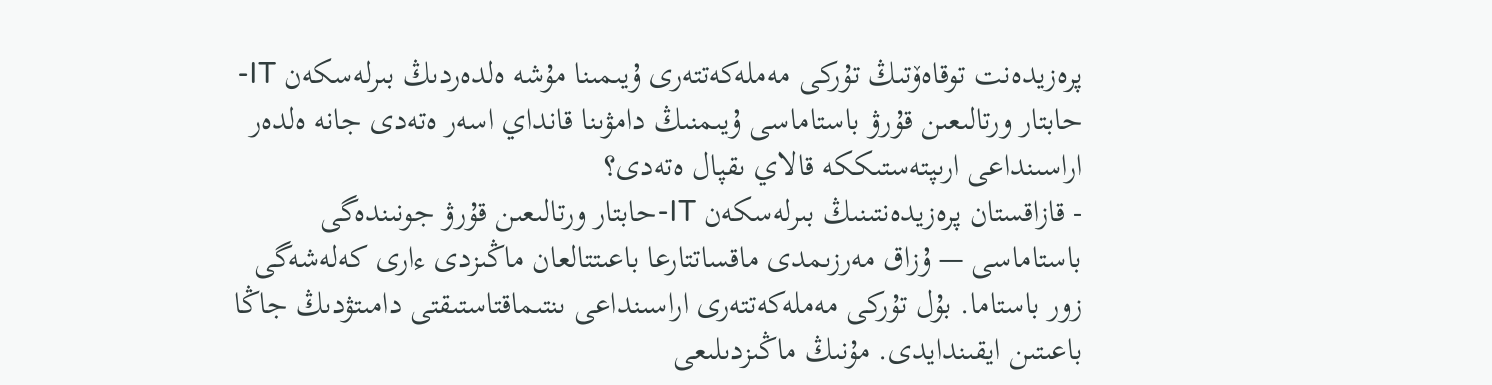پرەزيدەنت توقاەۆتىڭ تۇركى مەملەكەتتەرى ۇيىمىنا مۇشە ەلدەردىڭ بىرلەسكەن IT-حابتار ورتالىعىن قۇرۋ باستاماسى ۇيىمنىڭ دامۋىنا قانداي اسەر ەتەدى جانە ەلدەر اراسىنداعى ارىپتەستىككە قالاي ىقپال ەتەدى؟
- قازاقستان پرەزيدەنتىنىڭ بىرلەسكەن IT-حابتار ورتالىعىن قۇرۋ جونىندەگى باستاماسى — ۇزاق مەرزىمدى ماقساتتارعا باعىتتالعان ماڭىزدى ءارى كەلەشەگى زور باستاما. بۇل تۇركى مەملەكەتتەرى اراسىنداعى ىنتىماقتاستىقتى دامىتۋدىڭ جاڭا باعىتىن ايقىندايدى. مۇنىڭ ماڭىزدىلىعى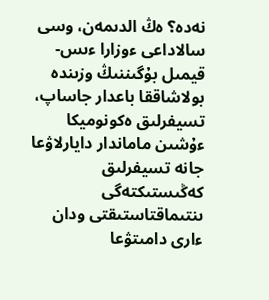نەدە؟ ەڭ الدىمەن، وسى سالاداعى ءوزارا ءىس-قيمىل بۇگىننىڭ وزىندە بولاشاققا باعدار جاساپ، تسيفرلىق ەكونوميكا ءۇشىن ماماندار دايارلاۋعا جانە تسيفرلىق كەڭىستىكتەگى ىنتىماقتاستىقتى ودان ءارى دامىتۋعا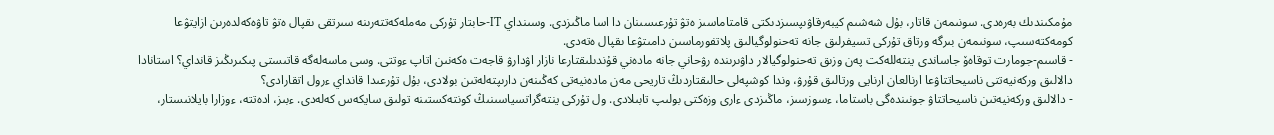مۇمكىندىك بەرەدى. سونىمەن قاتار، بۇل شەشىم كيبەرقاۋىپسىزدىكتى قامتاماسىز ەتۋ تۇرعىسىنان دا اسا ماڭىزدى. وسىنداي IT-حابتار تۇركى مەملەكەتتەرىنە سىرتقى ىقپال ەتۋ تاۋەكەلدەرىن ازايتۋعا كومەكتەسىپ، سونىمەن بىرگە ورتاق تۇركى تسيفرلىق جانە تەحنولوگيالىق پلاتفورماسىن دامىتۋعا ىقپال ەتەدى.
- قاسىم-جومارت توقاەۆ جاساندى ينتەللەكت پەن وزىق تەحنولوگيالار داۋىرىندە رۋحاني جانە مادەني قۇندىلىقتارعا نازار اۋدارۋ قاجەت ەكەنىن اتاپ ءوتتى. وسى ماسەلەگە قاتىستى پىكىرىڭىز قانداي؟ استانادا دالالىق وركەنيەتتى ناسيحاتتاۋعا ارنالعان ارنايى ورتالىق قۇرۋ، وندا كوشپەلى حالىقتاردىڭ تاريحى مەن مادەنيەتى كەڭىنەن دارىپتەلەتىن بولادى، بۇل تۇرعىدا قانداي ءرول اتقارادى؟
- دالالىق وركەنيەتىن ناسيحاتتاۋ جونىندەگى باستاما، ءسوزسىز، ماڭىزدى ءارى وزەكتى بولىپ تابىلادى. ول تۇركى ينتەگراتسياسىنىڭ كونتەكستىنە تولىق سايكەس كەلەدى. ءبىز، ادەتتە، ءوزارا بايلانىستار،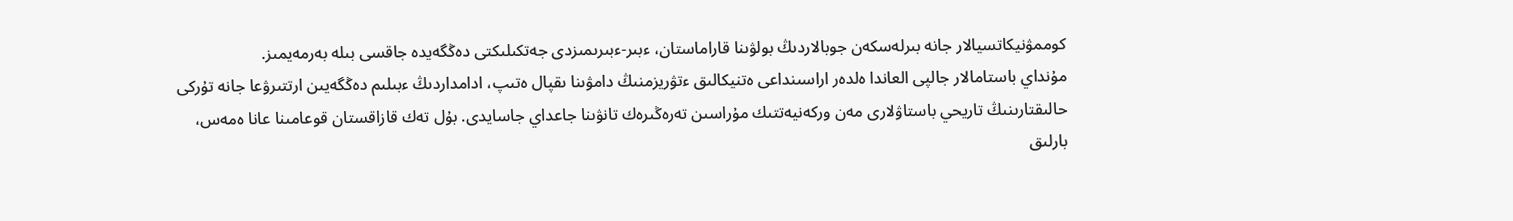كوممۋنيكاتسيالار جانە بىرلەسكەن جوبالاردىڭ بولۋىنا قاراماستان، ءبىر-ءبىرىمىزدى جەتكىلىكتى دەڭگەيدە جاقسى بىلە بەرمەيمىز.
مۇنداي باستامالار جالپى العاندا ەلدەر اراسىنداعى ەتنيكالىق ءتۋريزمنىڭ دامۋىنا ىقپال ەتىپ، ادامداردىڭ ءبىلىم دەڭگەيىن ارتتىرۋعا جانە تۇركى حالىقتارىنىڭ تاريحي باستاۋلارى مەن وركەنيەتتىك مۇراسىن تەرەڭىرەك تانۋىنا جاعداي جاسايدى. بۇل تەك قازاقستان قوعامىنا عانا ەمەس، بارلىق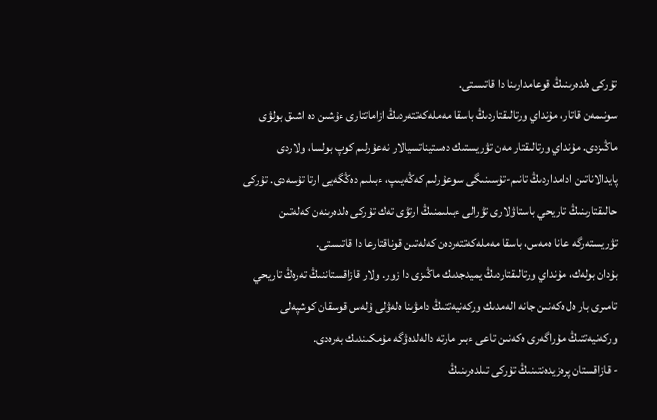تۇركى ەلدەرىنىڭ قوعامدارىنا دا قاتىستى.
سونىمەن قاتار، مۇنداي ورتالىقتاردىڭ باسقا مەملەكەتتەردىڭ ازاماتتارى ءۇشىن دە اشىق بولۋى ماڭىزدى. مۇنداي ورتالىقتار مەن تۋريستىك دەستيناتسيالار نەعۇرلىم كوپ بولسا، ولاردى پايدالاناتىن ادامداردىڭ تانىم-تۇسىنىگى سوعۇرلىم كەڭەيىپ، ءبىلىم دەڭگەيى ارتا تۇسەدى. تۇركى حالىقتارىنىڭ تاريحي باستاۋلارى تۋرالى ءبىلىمنىڭ ارتۋى تەك تۇركى ەلدەرىنەن كەلەتىن تۋريستەرگە عانا ەمەس، باسقا مەملەكەتتەردەن كەلەتىن قوناقتارعا دا قاتىستى.
بۇدان بولەك، مۇنداي ورتالىقتاردىڭ يميدجدىك ماڭىزى دا زور. ولار قازاقستاننىڭ تەرەڭ تاريحي تامىرى بار ەل ەكەنىن جانە الەمدىك وركەنيەتتىڭ دامۋىنا ەلەۋلى ۇلەس قوسقان كوشپەلى وركەنيەتتىڭ مۇراگەرى ەكەنىن تاعى ءبىر مارتە دالەلدەۋگە مۇمكىندىك بەرەدى.
- قازاقستان پرەزيدەنتىنىڭ تۇركى تىلدەرىنىڭ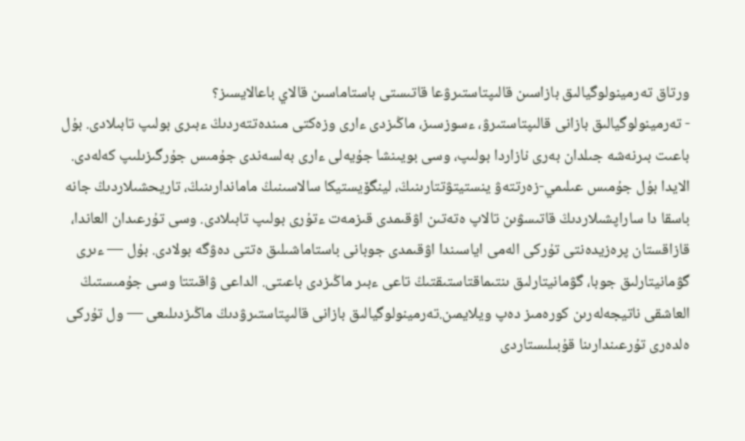ورتاق تەرمينولوگيالىق بازاسىن قالىپتاستىرۋعا قاتىستى باستاماسىن قالاي باعالايسىز؟
- تەرمينولوگيالىق بازانى قالىپتاستىرۋ، ءسوزسىز، ماڭىزدى ءارى وزەكتى مىندەتتەردىڭ ءبىرى بولىپ تابىلادى. بۇل باعىت بىرنەشە جىلدان بەرى نازاردا بولىپ، وسى بويىنشا جۇيەلى ءارى بەلسەندى جۇمىس جۇرگىزىلىپ كەلەدى. الايدا بۇل جۇمىس عىلىمي-زەرتتەۋ ينستيتۋتتارىنىڭ، لينگۆيستيكا سالاسىنىڭ ماماندارىنىڭ، تاريحشىلاردىڭ جانە باسقا دا ساراپشىلاردىڭ قاتىسۋىن تالاپ ەتەتىن اۋقىمدى قىزمەت ءتۇرى بولىپ تابىلادى. وسى تۇرعىدان العاندا، قازاقستان پرەزيدەنتى تۇركى الەمى اياسىندا اۋقىمدى جوبانى باستاماشىلىق ەتتى دەۋگە بولادى. بۇل — ءىرى گۋمانيتارلىق جوبا، گۋمانيتارلىق ىنتىماقتاستىقتىڭ تاعى ءبىر ماڭىزدى باعىتى. الداعى ۋاقىتتا وسى جۇمىستىڭ العاشقى ناتيجەلەرىن كورەمىز دەپ ويلايمىن.تەرمينولوگيالىق بازانى قالىپتاستىرۋدىڭ ماڭىزدىلىعى — ول تۇركى ەلدەرى تۇرعىندارىنا قۇبىلىستاردى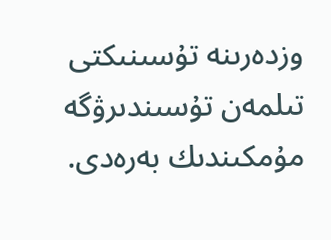وزدەرىنە تۇسىنىكتى تىلمەن تۇسىندىرۋگە مۇمكىندىك بەرەدى.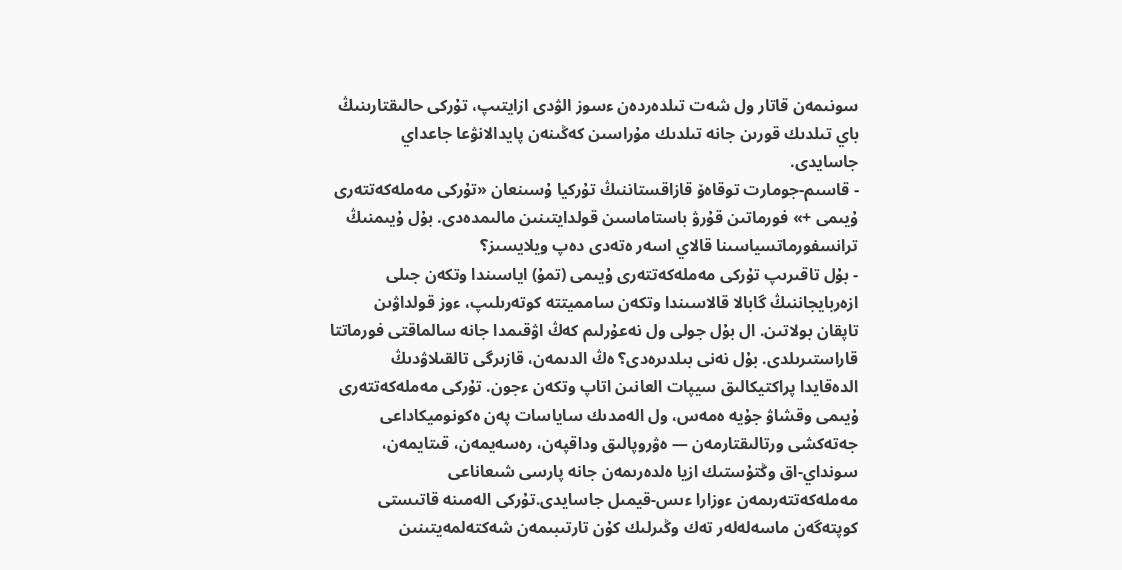سونىمەن قاتار ول شەت تىلدەردەن ءسوز الۋدى ازايتىپ، تۇركى حالىقتارىنىڭ باي تىلدىك قورىن جانە تىلدىك مۇراسىن كەڭىنەن پايدالانۋعا جاعداي جاسايدى.
- قاسىم-جومارت توقاەۆ قازاقستاننىڭ تۇركيا ۇسىنعان «تۇركى مەملەكەتتەرى ۇيىمى +» فورماتىن قۇرۋ باستاماسىن قولدايتىنىن مالىمدەدى. بۇل ۇيىمنىڭ ترانسفورماتسياسىنا قالاي اسەر ەتەدى دەپ ويلايسىز؟
- بۇل تاقىرىپ تۇركى مەملەكەتتەرى ۇيىمى (تمۇ) اياسىندا وتكەن جىلى ازەربايجاننىڭ گابالا قالاسىندا وتكەن سامميتتە كوتەرىلىپ، ءوز قولداۋىن تاپقان بولاتىن. ال بۇل جولى ول نەعۇرلىم كەڭ اۋقىمدا جانە سالماقتى فورماتتا قاراستىرىلدى. بۇل نەنى بىلدىرەدى؟ ەڭ الدىمەن، قازىرگى تالقىلاۋدىڭ الدەقايدا پراكتيكالىق سيپات العانىن اتاپ وتكەن ءجون. تۇركى مەملەكەتتەرى ۇيىمى وقشاۋ جۇيە ەمەس، ول الەمدىك ساياسات پەن ەكونوميكاداعى جەتەكشى ورتالىقتارمەن — ەۋروپالىق وداقپەن، رەسەيمەن، قىتايمەن، سونداي-اق وڭتۇستىك ازيا ەلدەرىمەن جانە پارسى شىعاناعى مەملەكەتتەرىمەن ءوزارا ءىس-قيمىل جاسايدى.تۇركى الەمىنە قاتىستى كوپتەگەن ماسەلەلەر تەك وڭىرلىك كۇن تارتىبىمەن شەكتەلمەيتىنىن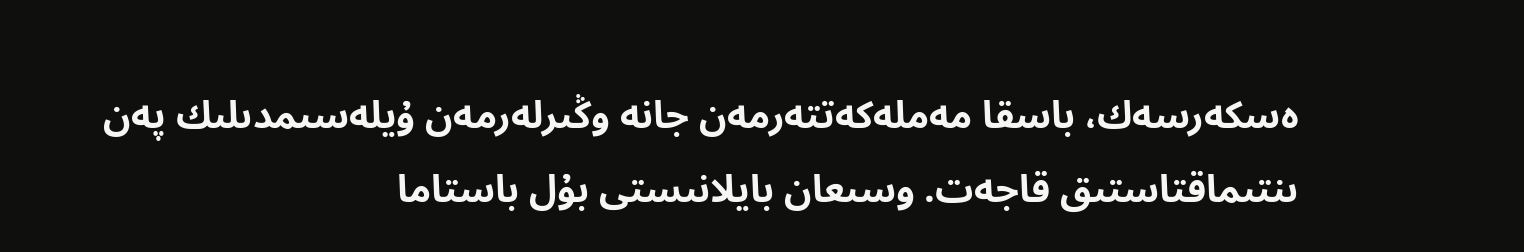ەسكەرسەك، باسقا مەملەكەتتەرمەن جانە وڭىرلەرمەن ۇيلەسىمدىلىك پەن ىنتىماقتاستىق قاجەت. وسىعان بايلانىستى بۇل باستاما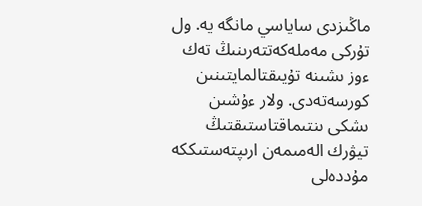ماڭىزدى ساياسي مانگە يە. ول تۇركى مەملەكەتتەرىنىڭ تەك ءوز ىشىنە تۇيىقتالمايتىنىن كورسەتەدى. ولار ءۇشىن ىشكى ىنتىماقتاستىقتىڭ تيۋرك الەمىمەن ارىپتەستىككە مۇددەلى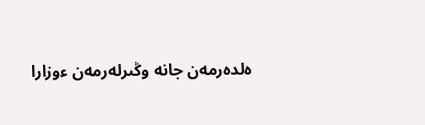ەلدەرمەن جانە وڭىرلەرمەن ءوزارا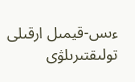ءىس-قيمىل ارقىلى تولىقتىرىلۋى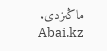ماڭىزدى.
Abai.kz